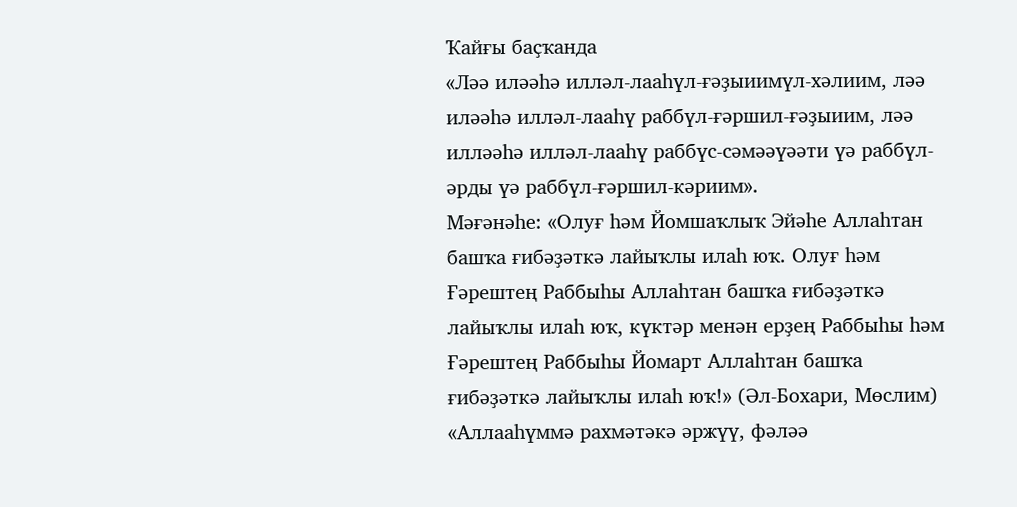Ҡайғы баҫҡанда
«Ләә иләәһә илләл-лааһүл-ғәҙыиимүл-хәлиим, ләә иләәһә илләл-лааһү раббүл-ғәршил-ғәҙыиим, ләә илләәһә илләл-лааһү раббүс-сәмәәүәәти үә раббүл-әрды үә раббүл-ғәршил-кәриим».
Мәғәнәһе: «Олуғ һәм Йомшаҡлыҡ Эйәһе Аллаһтан башҡа ғибәҙәткә лайыҡлы илаһ юҡ. Олуғ һәм Ғәрештең Раббыһы Аллаһтан башҡа ғибәҙәткә лайыҡлы илаһ юҡ, күктәр менән ерҙең Раббыһы һәм Ғәрештең Раббыһы Йомарт Аллаһтан башҡа ғибәҙәткә лайыҡлы илаһ юҡ!» (Әл-Бохари, Мөслим)
«Аллааһүммә рахмәтәкә әржүү, фәләә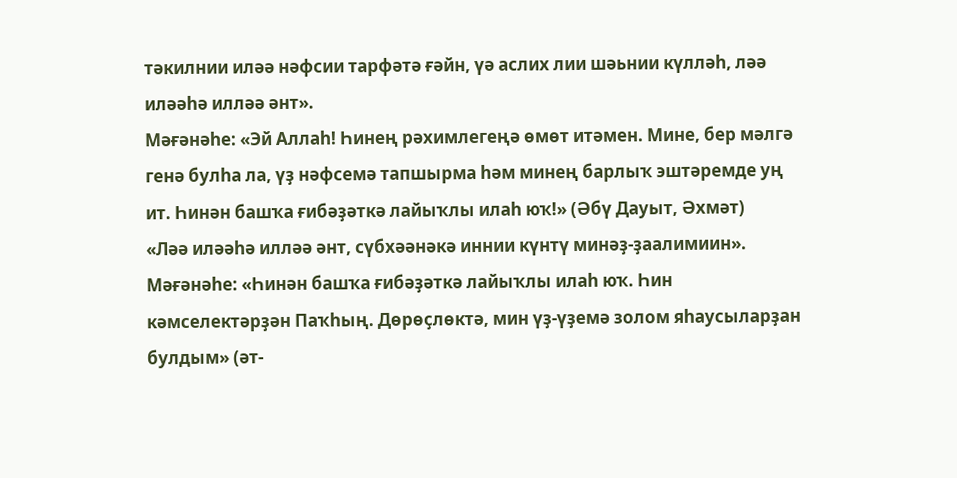тәкилнии иләә нәфсии тарфәтә ғәйн, үә аслих лии шәьнии күлләһ, ләә иләәһә илләә әнт».
Мәғәнәһе: «Эй Аллаһ! Һинең рәхимлегеңә өмөт итәмен. Мине, бер мәлгә генә булһа ла, үҙ нәфсемә тапшырма һәм минең барлыҡ эштәремде уң ит. Һинән башҡа ғибәҙәткә лайыҡлы илаһ юҡ!» (Әбү Дауыт, Әхмәт)
«Ләә иләәһә илләә әнт, сүбхәәнәкә иннии күнтү минәҙ-ҙаалимиин».
Мәғәнәһе: «Һинән башҡа ғибәҙәткә лайыҡлы илаһ юҡ. Һин кәмселектәрҙән Паҡһың. Дөрөҫлөктә, мин үҙ-үҙемә золом яһаусыларҙан булдым» (әт-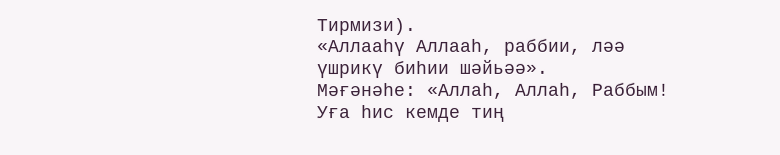Тирмизи).
«Аллааһү Аллааһ, раббии, ләә үшрикү биһии шәйьәә».
Мәғәнәһе: «Аллаһ, Аллаһ, Раббым! Уға һис кемде тиң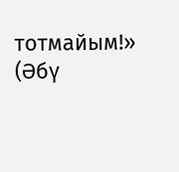тотмайым!» (Әбү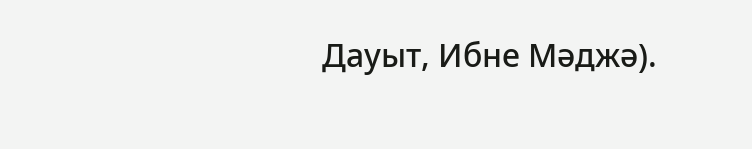Дауыт, Ибне Мәджә).